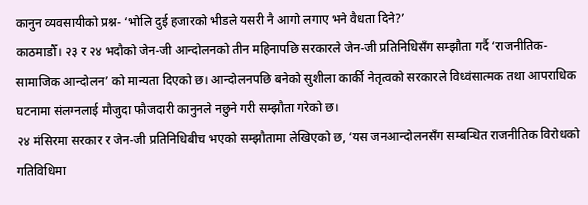कानुन व्यवसायीको प्रश्न- ‘भोलि दुई हजारको भीडले यसरी नै आगो लगाए भने वैधता दिने?’
काठमाडौँ। २३ र २४ भदौको जेन-जी आन्दोलनको तीन महिनापछि सरकारले जेन-जी प्रतिनिधिसँग सम्झौता गर्दै ‘राजनीतिक-सामाजिक आन्दोलन’ को मान्यता दिएको छ। आन्दोलनपछि बनेको सुशीला कार्की नेतृत्वको सरकारले विध्वंसात्मक तथा आपराधिक घटनामा संलग्नलाई मौजुदा फौजदारी कानुनले नछुने गरी सम्झौता गरेको छ।
२४ मंसिरमा सरकार र जेन-जी प्रतिनिधिबीच भएको सम्झौतामा लेखिएको छ, ‘यस जनआन्दोलनसँग सम्बन्धित राजनीतिक विरोधको गतिविधिमा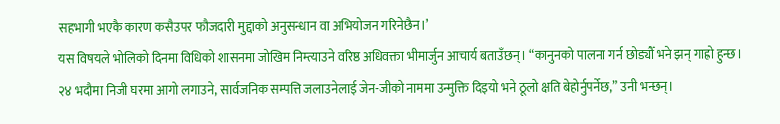सहभागी भएकै कारण कसैउपर फौजदारी मुद्दाको अनुसन्धान वा अभियोजन गरिनेछैन।’
यस विषयले भोलिको दिनमा विधिको शासनमा जोखिम निम्त्याउने वरिष्ठ अधिवक्ता भीमार्जुन आचार्य बताउँछन्। “कानुनको पालना गर्न छोड्यौँ भने झन् गाह्रो हुन्छ। २४ भदौमा निजी घरमा आगो लगाउने, सार्वजनिक सम्पत्ति जलाउनेलाई जेन-जीको नाममा उन्मुक्ति दिइयो भने ठूलो क्षति बेहोर्नुपर्नेछ,” उनी भन्छन्।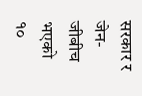सरकार र जेन-जीबीच भएको १०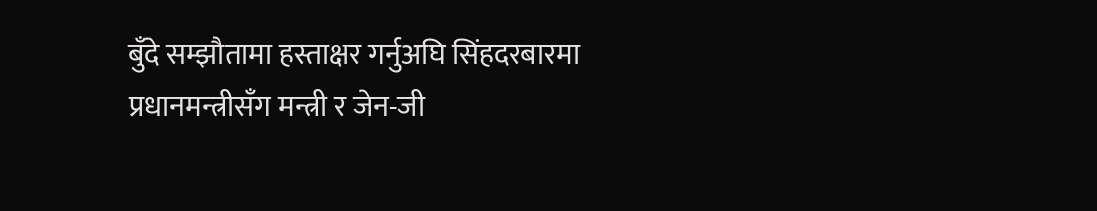बुँदे सम्झौतामा हस्ताक्षर गर्नुअघि सिंहदरबारमा प्रधानमन्त्रीसँग मन्त्री र जेन-जी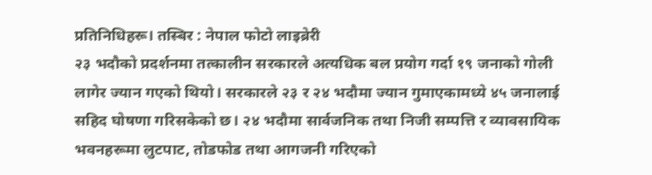प्रतिनिधिहरू। तस्बिर : नेपाल फोटो लाइब्रेरी
२३ भदौको प्रदर्शनमा तत्कालीन सरकारले अत्यधिक बल प्रयोग गर्दा १९ जनाको गोली लागेर ज्यान गएको थियो। सरकारले २३ र २४ भदौमा ज्यान गुमाएकामध्ये ४५ जनालाई सहिद घोषणा गरिसकेको छ। २४ भदौमा सार्वजनिक तथा निजी सम्पत्ति र व्यावसायिक भवनहरूमा लुटपाट, तोडफोड तथा आगजनी गरिएको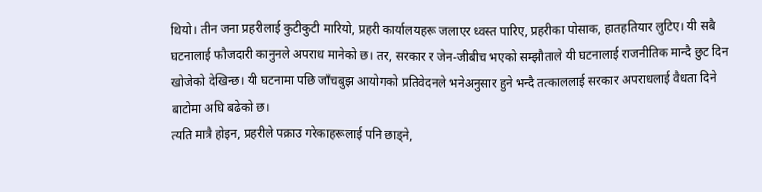थियो। तीन जना प्रहरीलाई कुटीकुटी मारियो, प्रहरी कार्यालयहरू जलाएर ध्वस्त पारिए, प्रहरीका पोसाक, हातहतियार लुटिए। यी सबै घटनालाई फौजदारी कानुनले अपराध मानेको छ। तर, सरकार र जेन-जीबीच भएको सम्झौताले यी घटनालाई राजनीतिक मान्दै छुट दिन खोजेको देखिन्छ। यी घटनामा पछि जाँचबुझ आयोगको प्रतिवेदनले भनेअनुसार हुने भन्दै तत्काललाई सरकार अपराधलाई वैधता दिने बाटोमा अघि बढेको छ।
त्यति मात्रै होइन, प्रहरीले पक्राउ गरेकाहरूलाई पनि छाड्ने,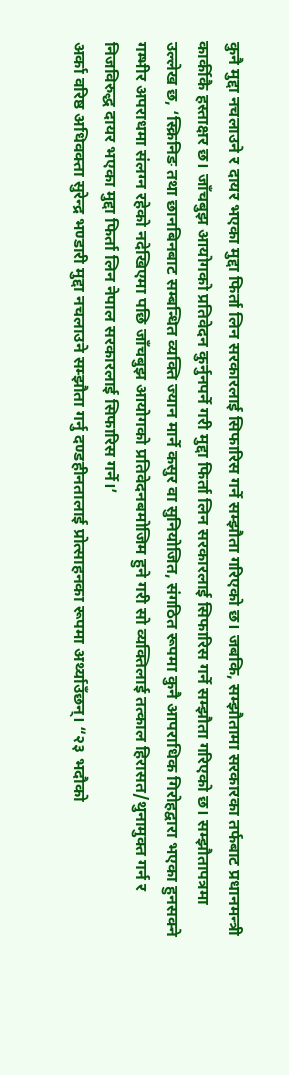कुनै मुद्दा नचलाउने र दायर भएका मुद्दा फिर्ता लिन सरकारलाई सिफारिस गर्ने सम्झौता गरिएको छ। जबकि, सम्झौतामा सरकारका तर्फबाट प्रधानमन्त्री कार्कीकै हस्ताक्षर छ। जाँचबुझ आयोगको प्रतिवेदन कुर्नुनपर्ने गरी मुद्दा फिर्ता लिन सरकारलाई सिफारिस गर्ने सम्झौता गरिएको छ। सम्झौतापत्रमा उल्लेख छ, ‘स्क्रिनिङ तथा छानबिनबाट सम्बन्धित व्यक्ति ज्यान मार्ने कसुर वा सुनियोजित, संगठित रूपमा कुनै आपराधिक गिरोहद्वारा भएका हुनसक्ने गम्भीर अपराधमा संलग्न रहेको नदेखिएमा पछि जाँचबुझ आयोगको प्रतिवेदनबमोजिम हुने गरी सो व्यक्तिलाई तत्काल हिरासत/थुनामुक्त गर्न र निजविरुद्ध दायर भएका मुद्दा फिर्ता लिन नेपाल सरकारलाई सिफारिस गर्ने।’
अर्का वरिष्ठ अधिवक्ता सुरेन्द्र भण्डारी मुद्दा नचलाउने सम्झौता गर्नु दण्डहीनतालाई प्रोत्साहनका रूपमा अर्थ्याउँछन्। “२३ भदौको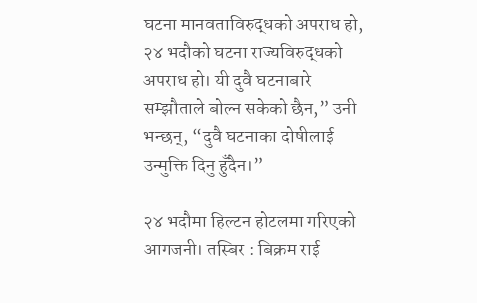घटना मानवताविरुद्धको अपराध हो, २४ भदौको घटना राज्यविरुद्धको अपराध हो। यी दुवै घटनाबारे सम्झौताले बोल्न सकेको छैन,” उनी भन्छन्, “दुवै घटनाका दोषीलाई उन्मुक्ति दिनु हुँदैन।”

२४ भदौमा हिल्टन होटलमा गरिएको आगजनी। तस्बिर : बिक्रम राई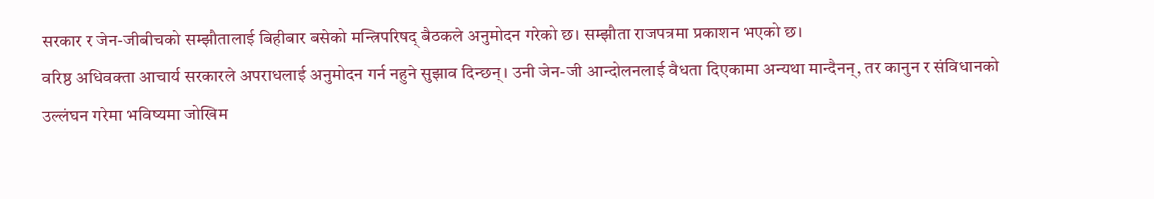सरकार र जेन-जीबीचको सम्झौतालाई बिहीबार बसेको मन्त्रिपरिषद् बैठकले अनुमोदन गरेको छ। सम्झौता राजपत्रमा प्रकाशन भएको छ।
वरिष्ठ अधिवक्ता आचार्य सरकारले अपराधलाई अनुमोदन गर्न नहुने सुझाव दिन्छन्। उनी जेन-जी आन्दोलनलाई वैधता दिएकामा अन्यथा मान्दैनन्, तर कानुन र संविधानको उल्लंघन गरेमा भविष्यमा जोखिम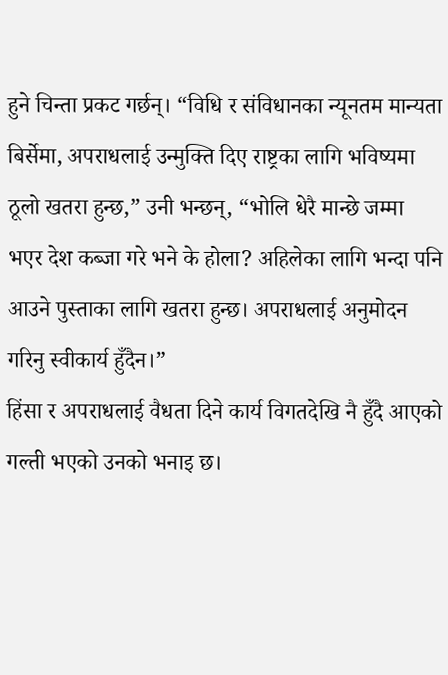हुने चिन्ता प्रकट गर्छन्। “विधि र संविधानका न्यूनतम मान्यता बिर्सेमा, अपराधलाई उन्मुक्ति दिए राष्ट्रका लागि भविष्यमा ठूलो खतरा हुन्छ,” उनी भन्छन्, “भोलि धेरै मान्छे जम्मा भएर देश कब्जा गरे भने के होला? अहिलेका लागि भन्दा पनि आउने पुस्ताका लागि खतरा हुन्छ। अपराधलाई अनुमोदन गरिनु स्वीकार्य हुँदैन।”
हिंसा र अपराधलाई वैधता दिने कार्य विगतदेखि नै हुँदै आएको गल्ती भएको उनको भनाइ छ।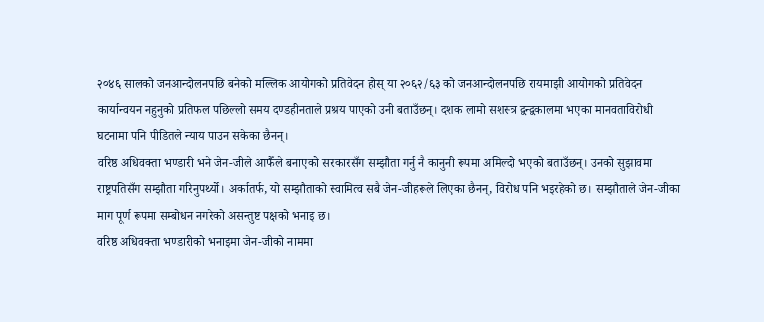२०४६ सालको जनआन्दोलनपछि बनेको मल्लिक आयोगको प्रतिवेदन होस् या २०६२/६३ को जनआन्दोलनपछि रायमाझी आयोगको प्रतिवेदन कार्यान्वयन नहुनुको प्रतिफल पछिल्लो समय दण्डहीनताले प्रश्रय पाएको उनी बताउँछन्। दशक लामो सशस्त्र द्वन्द्वकालमा भएका मानवताविरोधी घटनामा पनि पीडितले न्याय पाउन सकेका छैनन्।
वरिष्ठ अधिवक्ता भण्डारी भने जेन-जीले आफैँले बनाएको सरकारसँग सम्झौता गर्नु नै कानुनी रूपमा अमिल्दो भएको बताउँछन्। उनको सुझावमा राष्ट्रपतिसँग सम्झौता गरिनुपर्थ्यो। अर्कातर्फ, यो सम्झौताको स्वामित्व सबै जेन-जीहरूले लिएका छैनन्, विरोध पनि भइरहेको छ। सम्झौताले जेन-जीका माग पूर्ण रूपमा सम्बोधन नगरेको असन्तुष्ट पक्षको भनाइ छ।
वरिष्ठ अधिवक्ता भण्डारीको भनाइमा जेन-जीको नाममा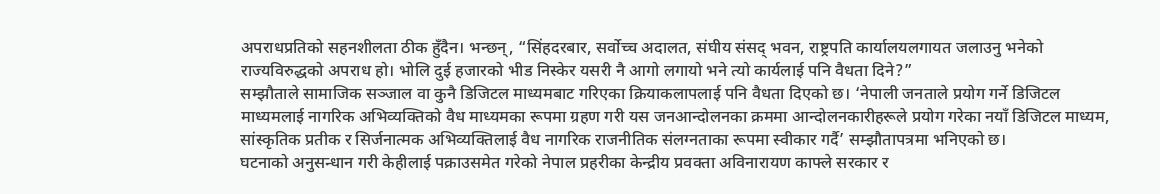अपराधप्रतिको सहनशीलता ठीक हुँदैन। भन्छन्, “सिंहदरबार, सर्वोच्च अदालत, संघीय संसद् भवन, राष्ट्रपति कार्यालयलगायत जलाउनु भनेको राज्यविरुद्धको अपराध हो। भोलि दुई हजारको भीड निस्केर यसरी नै आगो लगायो भने त्यो कार्यलाई पनि वैधता दिने?”
सम्झौताले सामाजिक सञ्जाल वा कुनै डिजिटल माध्यमबाट गरिएका क्रियाकलापलाई पनि वैधता दिएको छ। ‘नेपाली जनताले प्रयोग गर्ने डिजिटल माध्यमलाई नागरिक अभिव्यक्तिको वैध माध्यमका रूपमा ग्रहण गरी यस जनआन्दोलनका क्रममा आन्दोलनकारीहरूले प्रयोग गरेका नयाँ डिजिटल माध्यम, सांस्कृतिक प्रतीक र सिर्जनात्मक अभिव्यक्तिलाई वैध नागरिक राजनीतिक संलग्नताका रूपमा स्वीकार गर्दै’ सम्झौतापत्रमा भनिएको छ।
घटनाको अनुसन्धान गरी केहीलाई पक्राउसमेत गरेको नेपाल प्रहरीका केन्द्रीय प्रवक्ता अविनारायण काफ्ले सरकार र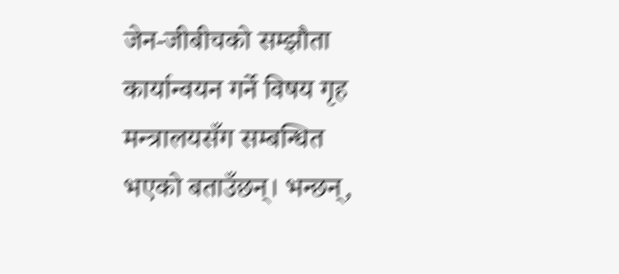जेन-जीबीचको सम्झौता कार्यान्वयन गर्ने विषय गृह मन्त्रालयसँग सम्बन्धित भएको बताउँछन्। भन्छन्,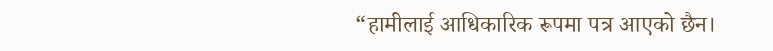“हामीलाई आधिकारिक रूपमा पत्र आएको छैन।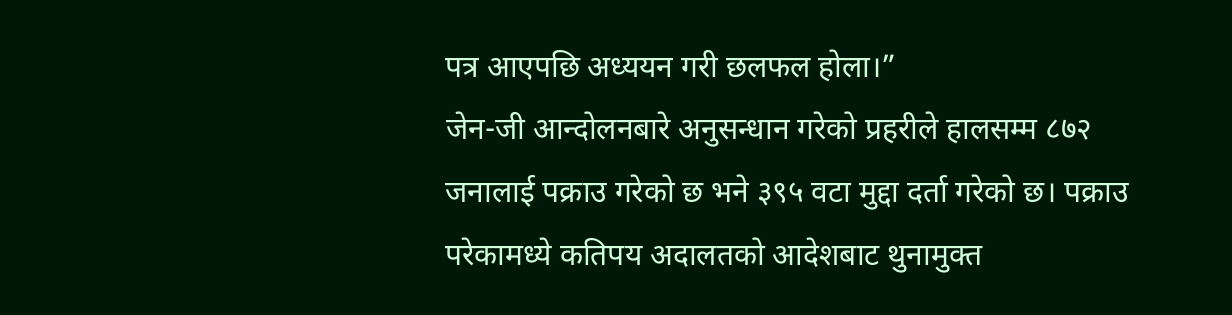पत्र आएपछि अध्ययन गरी छलफल होला।”
जेन-जी आन्दोलनबारे अनुसन्धान गरेको प्रहरीले हालसम्म ८७२ जनालाई पक्राउ गरेको छ भने ३९५ वटा मुद्दा दर्ता गरेको छ। पक्राउ परेकामध्ये कतिपय अदालतको आदेशबाट थुनामुक्त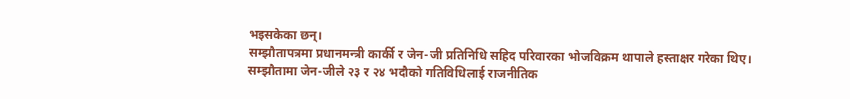भइसकेका छन्।
सम्झौतापत्रमा प्रधानमन्त्री कार्की र जेन-जी प्रतिनिधि सहिद परिवारका भोजविक्रम थापाले हस्ताक्षर गरेका थिए। सम्झौतामा जेन-जीले २३ र २४ भदौको गतिविधिलाई राजनीतिक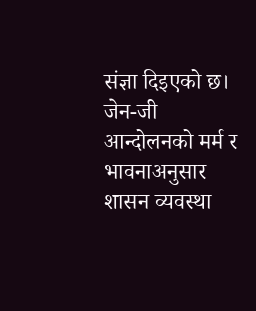संज्ञा दिइएको छ। जेन-जी आन्दोलनको मर्म र भावनाअनुसार शासन व्यवस्था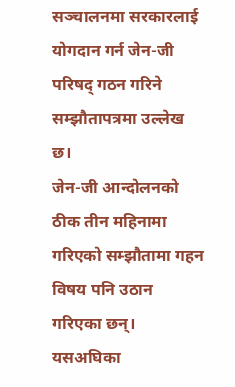सञ्चालनमा सरकारलाई योगदान गर्न जेन-जी परिषद् गठन गरिने सम्झौतापत्रमा उल्लेख छ।
जेन-जी आन्दोलनको ठीक तीन महिनामा गरिएको सम्झौतामा गहन विषय पनि उठान गरिएका छन्। यसअघिका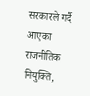सरकारले गर्दै आएका राजनीतिक नियुक्ति,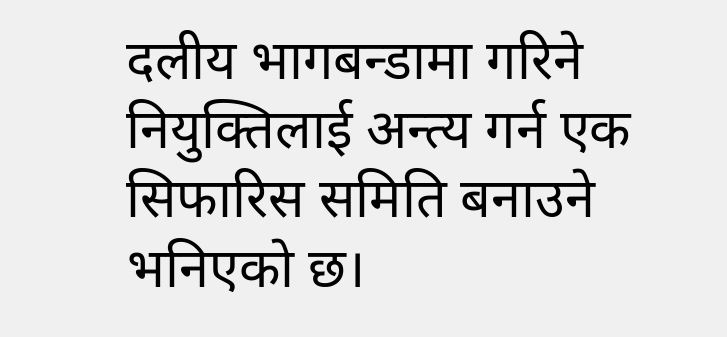दलीय भागबन्डामा गरिने नियुक्तिलाई अन्त्य गर्न एक सिफारिस समिति बनाउने भनिएको छ।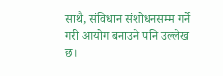साथै, संविधान संशोधनसम्म गर्ने गरी आयोग बनाउने पनि उल्लेख छ।